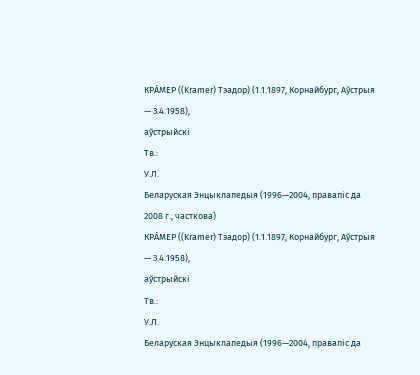КРА́МЕР ((Kramer) Тэадор) (1.1.1897, Корнайбург, Аўстрыя — 3.4.1958),
аўстрыйскі
Тв.:
У.Л.
Беларуская Энцыклапедыя (1996—2004, правапіс да 2008 г., часткова)
КРА́МЕР ((Kramer) Тэадор) (1.1.1897, Корнайбург, Аўстрыя — 3.4.1958),
аўстрыйскі
Тв.:
У.Л.
Беларуская Энцыклапедыя (1996—2004, правапіс да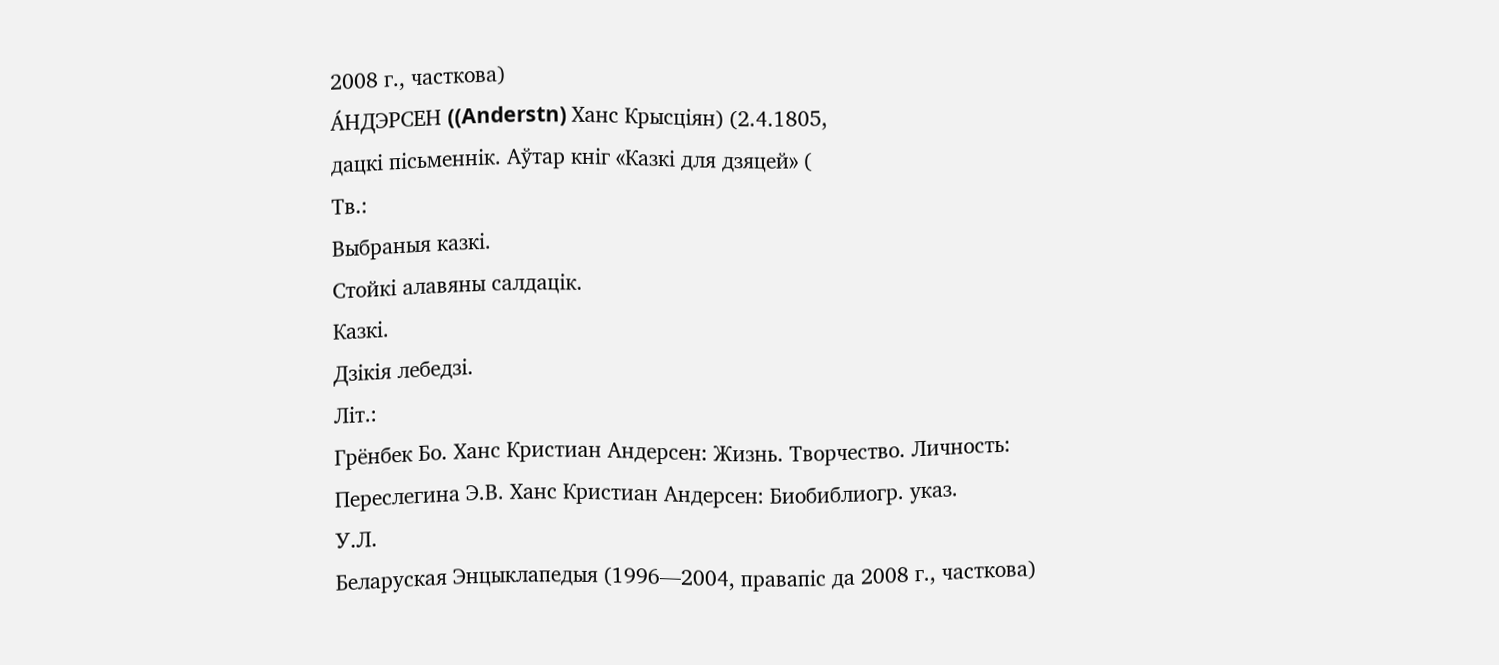2008 г., часткова)
А́НДЭРСЕН ((Anderstn) Ханс Крысціян) (2.4.1805,
дацкі пісьменнік. Аўтар кніг «Казкі для дзяцей» (
Тв.:
Выбраныя казкі.
Стойкі алавяны салдацік.
Казкі.
Дзікія лебедзі.
Літ.:
Грёнбек Бо. Ханс Кристиан Андерсен: Жизнь. Творчество. Личность:
Переслегина Э.В. Ханс Кристиан Андерсен: Биобиблиогр. указ.
У.Л.
Беларуская Энцыклапедыя (1996—2004, правапіс да 2008 г., часткова)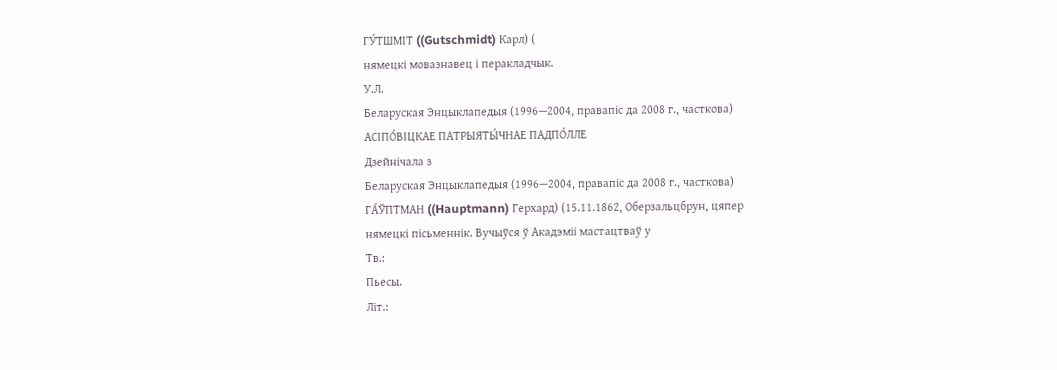ГУ́ТШМІТ ((Gutschmidt) Карл) (
нямецкі мовазнавец і перакладчык.
У.Л.
Беларуская Энцыклапедыя (1996—2004, правапіс да 2008 г., часткова)
АСІПО́ВІЦКАЕ ПАТРЫЯТЫ́ЧНАЕ ПАДПО́ЛЛЕ
Дзейнічала з
Беларуская Энцыклапедыя (1996—2004, правапіс да 2008 г., часткова)
ГА́ЎПТМАН ((Hauptmann) Герхард) (15.11.1862, Оберзальцбрун, цяпер
нямецкі пісьменнік. Вучыўся ў Акадэміі мастацтваў у
Тв.:
Пьесы.
Літ.: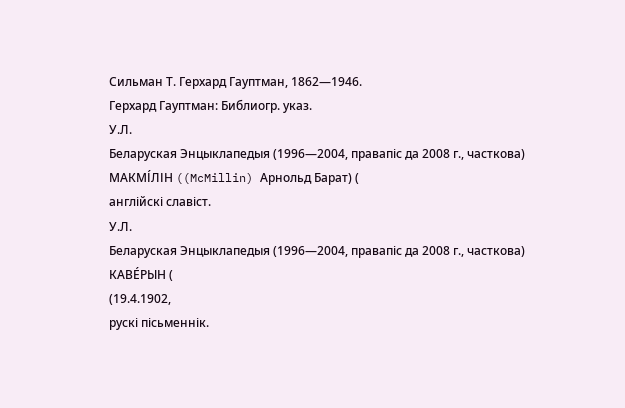Сильман Т. Герхард Гауптман, 1862—1946.
Герхард Гауптман: Библиогр. указ.
У.Л.
Беларуская Энцыклапедыя (1996—2004, правапіс да 2008 г., часткова)
МАКМІ́ЛІН ((McMillin) Арнольд Барат) (
англійскі славіст.
У.Л.
Беларуская Энцыклапедыя (1996—2004, правапіс да 2008 г., часткова)
КАВЕ́РЫН (
(19.4.1902,
рускі пісьменнік.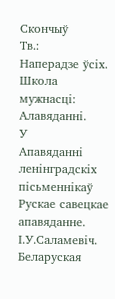Скончыў
Тв.:
Наперадзе ўсіх.
Школа мужнасці: Алавяданні.
У
Апавяданні ленінградскіх пісьменнікаў
Рускае савецкае апавяданне.
І.У.Саламевіч.
Беларуская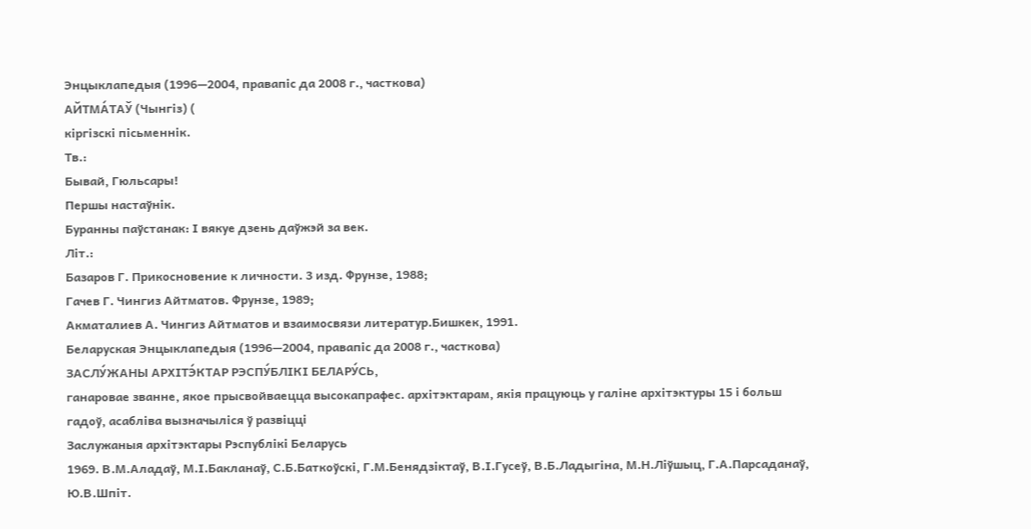Энцыклапедыя (1996—2004, правапіс да 2008 г., часткова)
АЙТМА́ТАЎ (Чынгіз) (
кіргізскі пісьменнік.
Тв.:
Бывай, Гюльсары!
Першы настаўнік.
Буранны паўстанак: І вякуе дзень даўжэй за век.
Літ.:
Базаров Г. Прикосновение к личности. 3 изд. Фрунзе, 1988;
Гачев Г. Чингиз Айтматов. Фрунзе, 1989;
Акматалиев А. Чингиз Айтматов и взаимосвязи литератур.Бишкек, 1991.
Беларуская Энцыклапедыя (1996—2004, правапіс да 2008 г., часткова)
ЗАСЛУ́ЖАНЫ АРХІТЭ́КТАР РЭСПУ́БЛІКІ БЕЛАРУ́СЬ,
ганаровае званне, якое прысвойваецца высокапрафес. архітэктарам, якія працуюць у галіне архітэктуры 15 і больш гадоў, асабліва вызначыліся ў развіцці
Заслужаныя архітэктары Рэспублікі Беларусь
1969. В.М.Аладаў, М.І.Бакланаў, С.Б.Баткоўскі, Г.М.Бенядзіктаў, В.І.Гусеў, В.Б.Ладыгіна, М.Н.Ліўшыц, Г.А.Парсаданаў, Ю.В.Шпіт.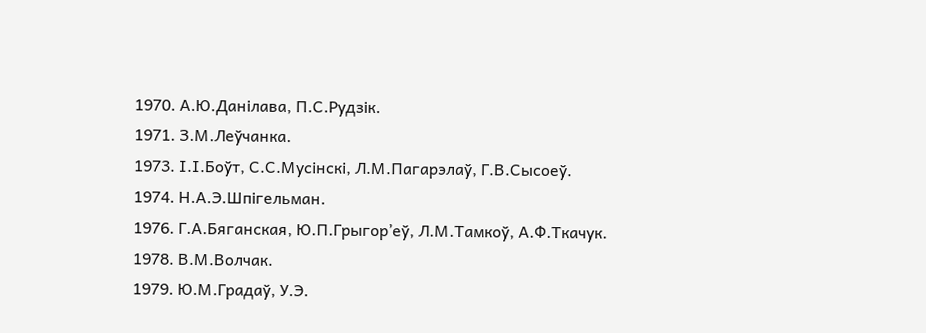1970. А.Ю.Данілава, П.С.Рудзік.
1971. З.М.Леўчанка.
1973. І.І.Боўт, С.С.Мусінскі, Л.М.Пагарэлаў, Г.В.Сысоеў.
1974. Н.А.Э.Шпігельман.
1976. Г.А.Бяганская, Ю.П.Грыгор’еў, Л.М.Тамкоў, А.Ф.Ткачук.
1978. В.М.Волчак.
1979. Ю.М.Градаў, У.Э.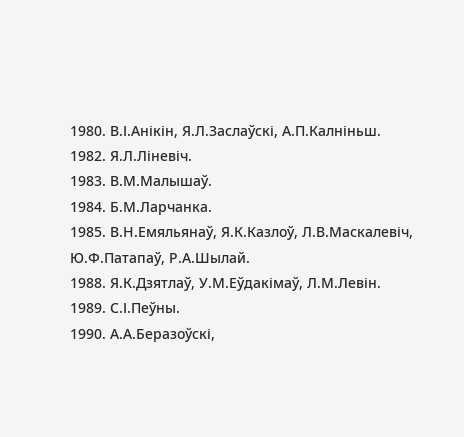1980. В.І.Анікін, Я.Л.Заслаўскі, А.П.Калніньш.
1982. Я.Л.Ліневіч.
1983. В.М.Малышаў.
1984. Б.М.Ларчанка.
1985. В.Н.Емяльянаў, Я.К.Казлоў, Л.В.Маскалевіч, Ю.Ф.Патапаў, Р.А.Шылай.
1988. Я.К.Дзятлаў, У.М.Еўдакімаў, Л.М.Левін.
1989. С.І.Пеўны.
1990. А.А.Беразоўскі,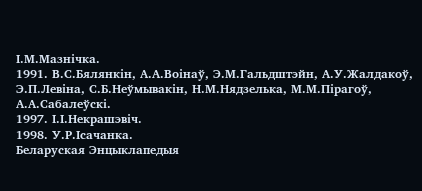І.М.Мазнічка.
1991. В.С.Бялянкін, А.А.Воінаў, Э.М.Гальдштэйн, А.У.Жалдакоў, Э.П.Левіна, С.Б.Неўмывакін, Н.М.Нядзелька, М.М.Пірагоў, А.А.Сабалеўскі.
1997. І.І.Некрашэвіч.
1998. У.Р.Ісачанка.
Беларуская Энцыклапедыя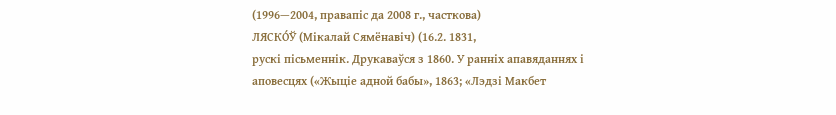(1996—2004, правапіс да 2008 г., часткова)
ЛЯСКО́Ў (Мікалай Сямёнавіч) (16.2. 1831,
рускі пісьменнік. Друкаваўся з 1860. У ранніх апавяданнях і аповесцях («Жыціе адной бабы», 1863; «Лэдзі Макбет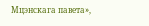Мцэнскага павета»,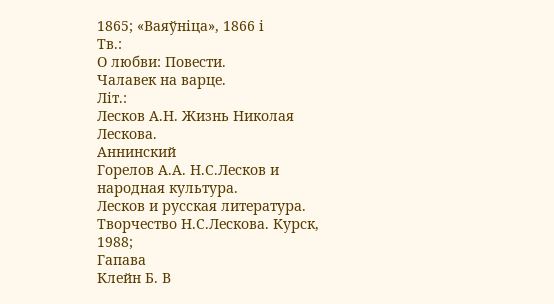1865; «Ваяўніца», 1866 і
Тв.:
О любви: Повести.
Чалавек на варце.
Літ.:
Лесков А.Н. Жизнь Николая Лескова.
Аннинский
Горелов А.А. Н.С.Лесков и народная культура.
Лесков и русская литература.
Творчество Н.С.Лескова. Курск, 1988;
Гапава
Клейн Б. В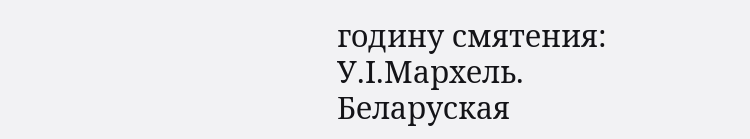годину смятения:
У.І.Мархель.
Беларуская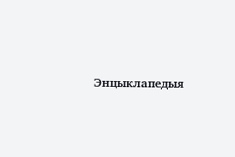Энцыклапедыя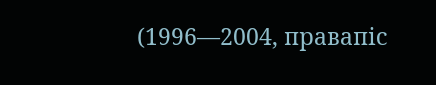(1996—2004, правапіс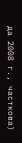да 2008 г., часткова)